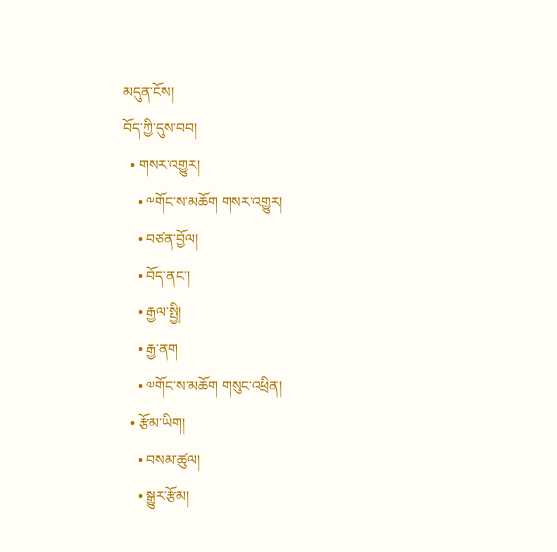མདུན་ངོས།
བོད་ཀྱི་དུས་བབ།
  • གསར་འགྱུར།
    • ༸གོང་ས་མཆོག གསར་འགྱུར།
    • བཙན་བྱོལ།
    • བོད་ནང་།
    • རྒྱལ་སྤྱི།
    • རྒྱ་ནག
    • ༧གོང་ས་མཆོག གསུང་འཕྲིན།
  • རྩོམ་ཡིག།
    • བསམ་ཚུལ།
    • སྒྱུར་རྩོམ།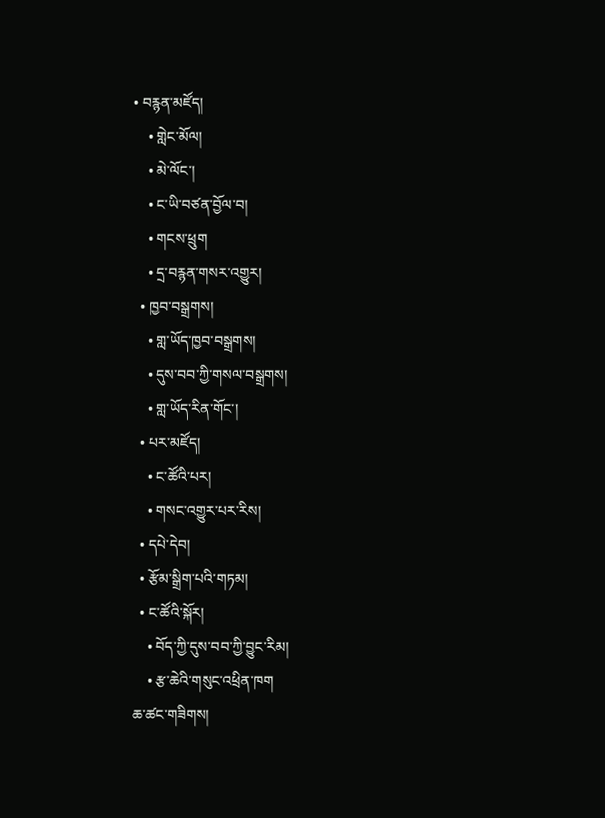• བརྙན་མཛོད།
    • གླེང་མོལ།
    • མེ་ལོང་།
    • ང་ཡི་བཙན་བྱོལ་བ།
    • གངས་ཕྲུག
    • དྲ་བརྙན་གསར་འགྱུར།
  • ཁྱབ་བསྒྲགས།
    • གླ་ཡོད་ཁྱབ་བསྒྲགས།
    • དུས་བབ་ཀྱི་གསལ་བསྒྲགས།
    • གླ་ཡོད་རིན་གོང་།
  • པར་མཛོད།
    • ང་ཚོའི་པར།
    • གསང་འགྱུར་པར་རིས།
  • དཔེ་དེབ།
  • རྩོམ་སྒྲིག་པའི་གཏམ།
  • ང་ཚོའི་སྐོར།
    • བོད་ཀྱི་དུས་བབ་ཀྱི་བྱུང་རིམ།
    • རྩ་ཆེའི་གསུང་འཕྲིན་ཁག
ཆ་ཚང་གཟིགས།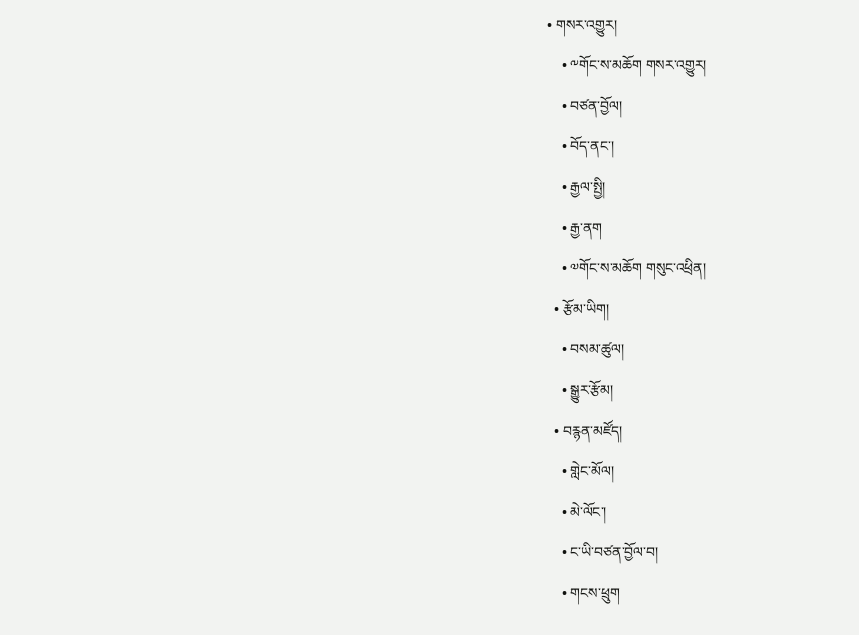• གསར་འགྱུར།
    • ༸གོང་ས་མཆོག གསར་འགྱུར།
    • བཙན་བྱོལ།
    • བོད་ནང་།
    • རྒྱལ་སྤྱི།
    • རྒྱ་ནག
    • ༧གོང་ས་མཆོག གསུང་འཕྲིན།
  • རྩོམ་ཡིག།
    • བསམ་ཚུལ།
    • སྒྱུར་རྩོམ།
  • བརྙན་མཛོད།
    • གླེང་མོལ།
    • མེ་ལོང་།
    • ང་ཡི་བཙན་བྱོལ་བ།
    • གངས་ཕྲུག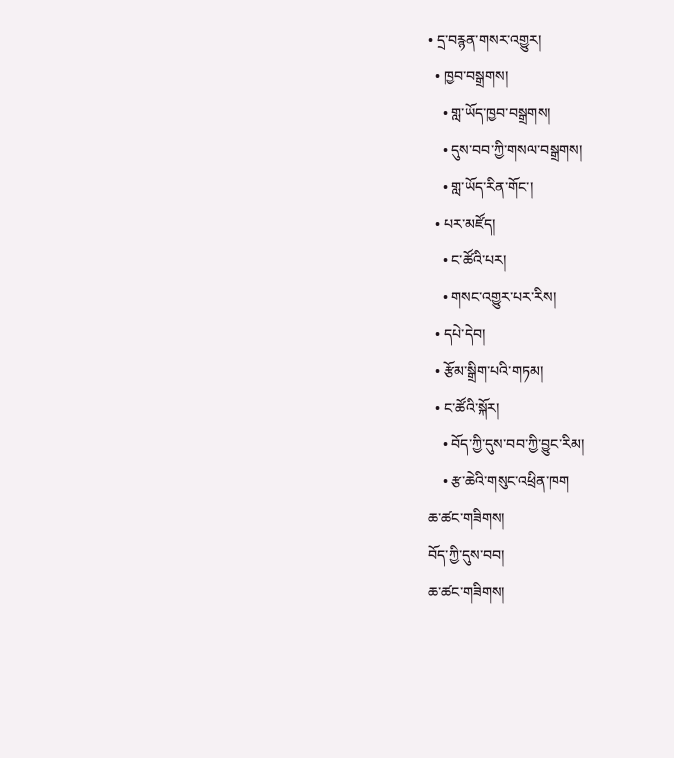• དྲ་བརྙན་གསར་འགྱུར།
  • ཁྱབ་བསྒྲགས།
    • གླ་ཡོད་ཁྱབ་བསྒྲགས།
    • དུས་བབ་ཀྱི་གསལ་བསྒྲགས།
    • གླ་ཡོད་རིན་གོང་།
  • པར་མཛོད།
    • ང་ཚོའི་པར།
    • གསང་འགྱུར་པར་རིས།
  • དཔེ་དེབ།
  • རྩོམ་སྒྲིག་པའི་གཏམ།
  • ང་ཚོའི་སྐོར།
    • བོད་ཀྱི་དུས་བབ་ཀྱི་བྱུང་རིམ།
    • རྩ་ཆེའི་གསུང་འཕྲིན་ཁག
ཆ་ཚང་གཟིགས།
བོད་ཀྱི་དུས་བབ།
ཆ་ཚང་གཟིགས།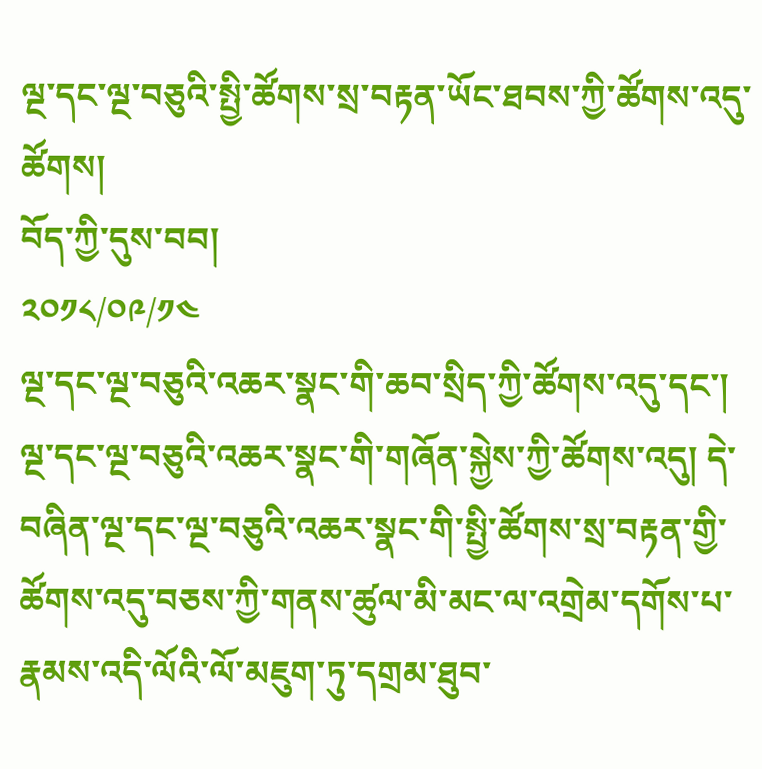ལྔ་དང་ལྔ་བཅུའི་སྤྱི་ཚོགས་སྲ་བརྟན་ཡོང་ཐབས་ཀྱི་ཚོགས་འདུ་ཚོགས།
བོད་ཀྱི་དུས་བབ།
༢༠༡༨/༠༩/༡༤
ལྔ་དང་ལྔ་བཅུའི་འཆར་སྣང་གི་ཆབ་སྲིད་ཀྱི་ཚོགས་འདུ་དང་། ལྔ་དང་ལྔ་བཅུའི་འཆར་སྣང་གི་གཞོན་སྐྱེས་ཀྱི་ཚོགས་འདུ། དེ་བཞིན་ལྔ་དང་ལྔ་བཅུའི་འཆར་སྣང་གི་སྤྱི་ཚོགས་སྲ་བརྟན་གྱི་ཚོགས་འདུ་བཅས་ཀྱི་གནས་ཚུལ་མི་མང་ལ་འགྲེམ་དགོས་པ་རྣམས་འདི་ལོའི་ལོ་མཇུག་ཏུ་དགྲམ་ཐུབ་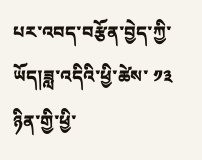པར་འབད་བརྩོན་བྱེད་ཀྱི་ཡོད།ཟླ་འདིའི་ཕྱི་ཚེས་ ༡༣ ཉིན་གྱི་ཕྱི་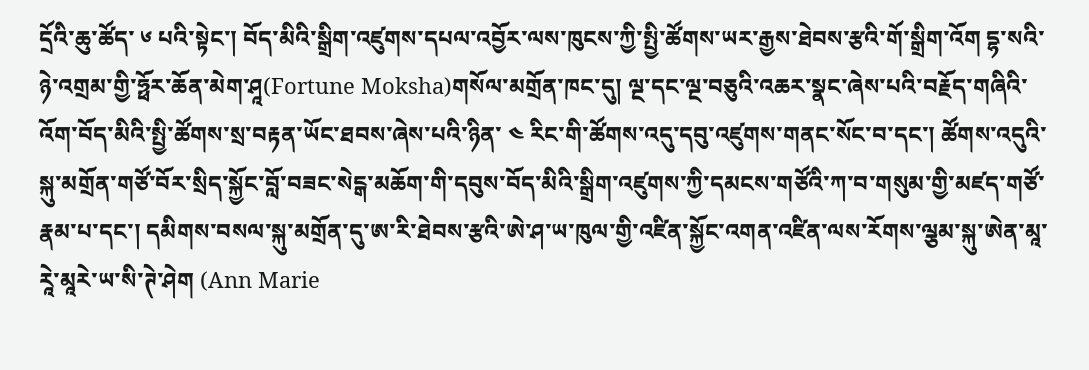དྲོའི་ཆུ་ཚོད་ ༦ པའི་སྟེང་། བོད་མིའི་སྒྲིག་འཛུགས་དཔལ་འབྱོར་ལས་ཁུངས་ཀྱི་སྤྱི་ཚོགས་ཡར་རྒྱས་ཐེབས་རྩའི་གོ་སྒྲིག་འོག དྷ་སའི་ཉེ་འགྲམ་གྱི་ཧྥོར་ཆོན་མེག་ཤཱ(Fortune Moksha)གསོལ་མགྲོན་ཁང་དུ། ལྔ་དང་ལྔ་བཅུའི་འཆར་སྣང་ཞེས་པའི་བརྗོད་གཞིའི་འོག་བོད་མིའི་སྤྱི་ཚོགས་སྲ་བརྟན་ཡོང་ཐབས་ཞེས་པའི་ཉིན་ ༤ རིང་གི་ཚོགས་འདུ་དབུ་འཛུགས་གནང་སོང་བ་དང་། ཚོགས་འདུའི་སྐུ་མགྲོན་གཙོ་བོར་སྲིད་སྐྱོང་བློ་བཟང་སེངྒ་མཆོག་གི་དབུས་བོད་མིའི་སྒྲིག་འཛུགས་ཀྱི་དམངས་གཙོའི་ཀ་བ་གསུམ་གྱི་མཛད་གཙོ་རྣམ་པ་དང་། དམིགས་བསལ་སྐུ་མགྲོན་དུ་ཨ་རི་ཐེབས་རྩའི་ཨེ་ཤ་ཡ་ཁུལ་གྱི་འཛིན་སྐྱོང་འགན་འཛིན་ལས་རོགས་ལྕམ་སྐུ་ཨེན་མཱ་རཱེ་མཱརེ་ཡ་སི་ཊེ་ཤེག (Ann Marie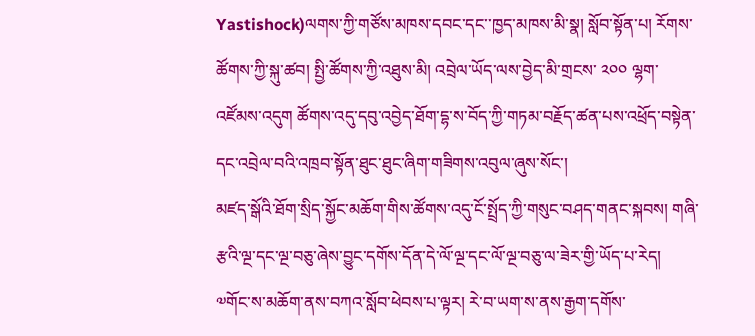Yastishock)ལགས་ཀྱི་གཙོས་མཁས་དབང་དང་་ཁྱད་མཁས་མི་སྣ། སློབ་སྟོན་པ། རོགས་ཚོགས་ཀྱི་སྐུ་ཚབ། སྤྱི་ཚོགས་ཀྱི་འཐུས་མི། འབྲེལ་ཡོད་ལས་བྱེད་མི་གྲངས་ ༢༠༠ ལྷག་འཛོམས་འདུག ཚོགས་འདུ་དབུ་འབྱེད་ཐོག་དྷ་ས་བོད་ཀྱི་གཏམ་བརྗོད་ཚན་པས་འཕྲོད་བསྟེན་དང་འབྲེལ་བའི་འཁྲབ་སྟོན་ཐུང་ཐུང་ཞིག་གཟིགས་འབུལ་ཞུས་སོང་།
མཛད་སྒོའི་ཐོག་སྲིད་སྐྱོང་མཆོག་གིས་ཚོགས་འདུ་ངོ་སྤྲོད་ཀྱི་གསུང་བཤད་གནང་སྐབས། གཞི་རྩའི་ལྔ་དང་ལྔ་བཅུ་ཞེས་བྱུང་དགོས་དོན་དེ་ལོ་ལྔ་དང་ལོ་ལྔ་བཅུ་ལ་ཟེར་གྱི་ཡོད་པ་རེད། ༧གོང་ས་མཆོག་ནས་བཀའ་སློབ་ཕེབས་པ་ལྟར། རེ་བ་ཡག་ས་ནས་རྒྱག་དགོས་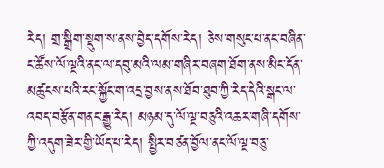རེད། གྲ་སྒྲིག་སྡུག་ས་ནས་བྱེད་དགོས་རེད། ཅེས་གསུང་པ་ནང་བཞིན་ང་ཚོས་ལོ་ལྔའི་ནང་ལ་དབུ་མའི་ལམ་གཞིར་བཞག་ཐོག་ནས་མིང་དོན་མཚུངས་པའི་རང་སྐྱོང་ག་འདྲ་བྱས་ནས་ཐོབ་ཐུབ་ཀྱི་རེད་དེའི་སྒང་ལ་འབད་བརྩོན་གནང་རྒྱུ་རེད། མཉམ་དུ་ལོ་ལྔ་བཅུའི་འཆར་གཞི་དགོས་ཀྱི་འདུག་ཟེར་གྱི་ཡོད་པ་རེད། སྤྱིར་བཙན་བྱོལ་ནང་ལོ་ལྔ་བཅུ་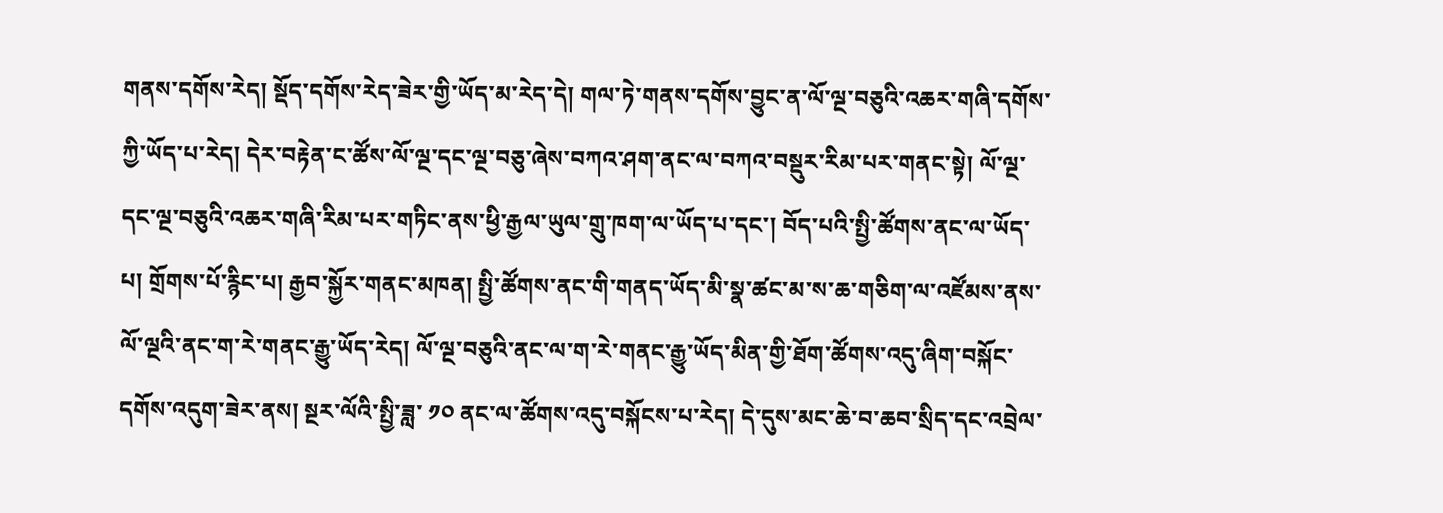གནས་དགོས་རེད། སྡོད་དགོས་རེད་ཟེར་གྱི་ཡོད་མ་རེད་དེ། གལ་ཏེ་གནས་དགོས་བྱུང་ན་ལོ་ལྔ་བཅུའི་འཆར་གཞི་དགོས་ཀྱི་ཡོད་པ་རེད། དེར་བརྟེན་ང་ཚོས་ལོ་ལྔ་དང་ལྔ་བཅུ་ཞེས་བཀའ་ཤག་ནང་ལ་བཀའ་བསྡུར་རིམ་པར་གནང་སྟེ། ལོ་ལྔ་དང་ལྔ་བཅུའི་འཆར་གཞི་རིམ་པར་གཏིང་ནས་ཕྱི་རྒྱལ་ཡུལ་གྲུ་ཁག་ལ་ཡོད་པ་དང་། བོད་པའི་སྤྱི་ཚོགས་ནང་ལ་ཡོད་པ། གྲོགས་པོ་རྙིང་པ། རྒྱབ་སྐྱོར་གནང་མཁན། སྤྱི་ཚོགས་ནང་གི་གནད་ཡོད་མི་སྣ་ཚང་མ་ས་ཆ་གཅིག་ལ་འཛོམས་ནས་ལོ་ལྔའི་ནང་ག་རེ་གནང་རྒྱུ་ཡོད་རེད། ལོ་ལྔ་བཅུའི་ནང་ལ་ག་རེ་གནང་རྒྱུ་ཡོད་མིན་གྱི་ཐོག་ཚོགས་འདུ་ཞིག་བསྐོང་དགོས་འདུག་ཟེར་ནས། སྔར་ལོའི་སྤྱི་ཟླ་ ༡༠ ནང་ལ་ཚོགས་འདུ་བསྐོངས་པ་རེད། དེ་དུས་མང་ཆེ་བ་ཆབ་སྲིད་དང་འབྲེལ་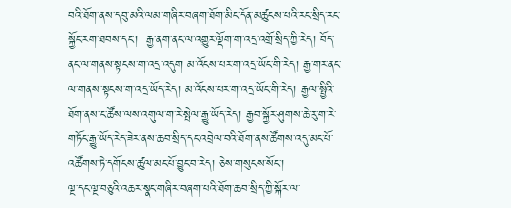བའི་ཐོག་ནས་དབུ་མའི་ལམ་གཞིར་བཞག་ཐོག་མིང་དོན་མཚུངས་པའི་རང་སྲིད་རང་སྐྱོང་རག་ཐབས་དང་།  རྒྱ་ནག་ནང་ལ་འགྱུར་ལྡོག་ག་འདྲ་འགྲོ་སྲིད་ཀྱི་རེད། བོད་ནང་ལ་གནས་སྟངས་ག་འདྲ་འདུག མ་འོངས་པར་ག་འདྲ་ཡོང་གི་རེད། རྒྱ་གར་ནང་ལ་གནས་སྟངས་ག་འདྲ་ཡོད་རེད། མ་འོངས་པར་ག་འདྲ་ཡོང་གི་རེད། རྒྱལ་སྤྱིའི་ཐོག་ནས་ང་ཚོས་ལས་འགུལ་ག་རེ་སྤེལ་རྒྱུ་ཡོད་རེད། རྒྱབ་སྐྱོར་ཤུགས་ཆེ་རུ་ག་རེ་གཏོང་རྒྱུ་ཡོད་རེད་ཟེར་ནས་ཆབ་སྲིད་དང་འབྲེལ་བའི་ཐོག་ནས་ཚོགས་འདུ་མང་པོ་འཚོགས་ཏེ་དགོངས་ཚུལ་མང་པོ་བྱུང་བ་རེད། ཅེས་གསུངས་སོང་།
ལྔ་དང་ལྔ་བཅུའི་འཆར་སྣང་གཞིར་བཞག་པའི་ཐོག་ཆབ་སྲིད་ཀྱི་སྐོར་ལ་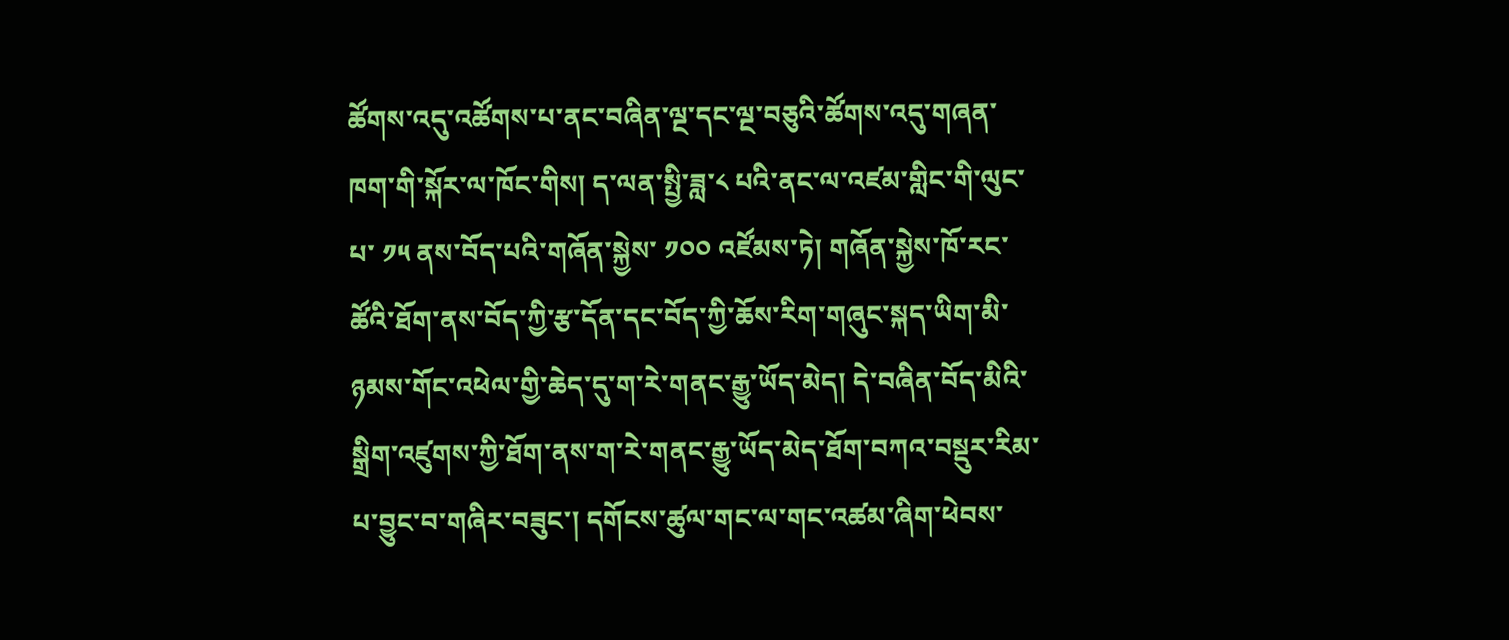ཚོགས་འདུ་འཚོགས་པ་ནང་བཞིན་ལྔ་དང་ལྔ་བཅུའི་ཚོགས་འདུ་གཞན་ཁག་གི་སྐོར་ལ་ཁོང་གིས། ད་ལན་སྤྱི་ཟླ་༨ པའི་ནང་ལ་འཛམ་གླིང་གི་ལུང་པ་ ༡༥ ནས་བོད་པའི་གཞོན་སྐྱེས་ ༡༠༠ འཛོམས་ཏེ། གཞོན་སྐྱེས་ཁོ་རང་ཚོའི་ཐོག་ནས་བོད་ཀྱི་རྩ་དོན་དང་བོད་ཀྱི་ཆོས་རིག་གཞུང་སྐད་ཡིག་མི་ཉམས་གོང་འཕེལ་གྱི་ཆེད་དུ་ག་རེ་གནང་རྒྱུ་ཡོད་མེད། དེ་བཞིན་བོད་མིའི་སྒྲིག་འཛུགས་ཀྱི་ཐོག་ནས་ག་རེ་གནང་རྒྱུ་ཡོད་མེད་ཐོག་བཀའ་བསྡུར་རིམ་པ་བྱུང་བ་གཞིར་བཟུང་། དགོངས་ཚུལ་གང་ལ་གང་འཚམ་ཞིག་ཕེབས་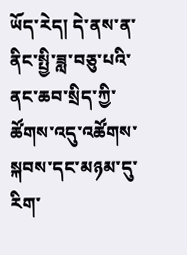ཡོད་རེད། དེ་ནས་ན་ནིང་སྤྱི་ཟླ་བཅུ་པའི་ནང་ཆབ་སྲིད་ཀྱི་ཚོགས་འདུ་འཚོགས་སྐབས་དང་མཉམ་དུ་རིག་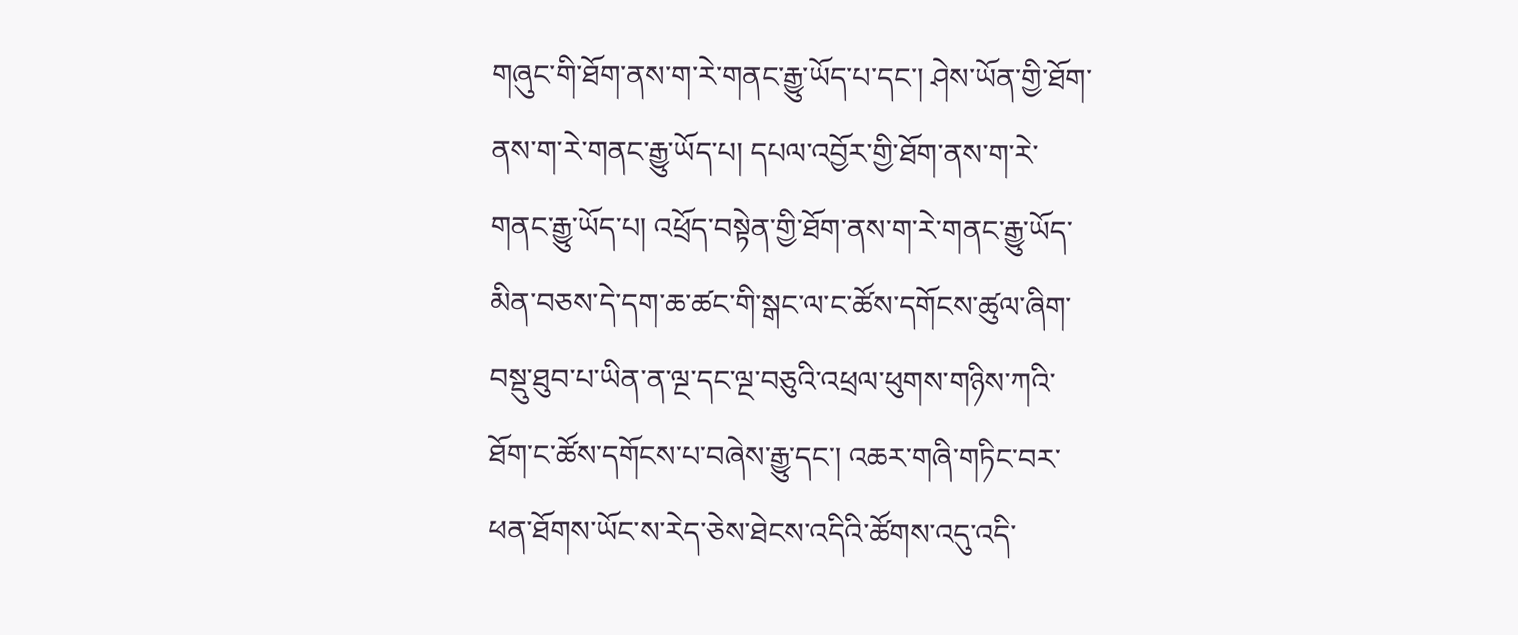གཞུང་གི་ཐོག་ནས་ག་རེ་གནང་རྒྱུ་ཡོད་པ་དང་། ཤེས་ཡོན་གྱི་ཐོག་ནས་ག་རེ་གནང་རྒྱུ་ཡོད་པ། དཔལ་འབྱོར་གྱི་ཐོག་ནས་ག་རེ་གནང་རྒྱུ་ཡོད་པ། འཕྲོད་བསྟེན་གྱི་ཐོག་ནས་ག་རེ་གནང་རྒྱུ་ཡོད་མིན་བཅས་དེ་དག་ཆ་ཚང་གི་སྒང་ལ་ང་ཚོས་དགོངས་ཚུལ་ཞིག་བསྡུ་ཐུབ་པ་ཡིན་ན་ལྔ་དང་ལྔ་བཅུའི་འཕྲལ་ཕུགས་གཉིས་ཀའི་ཐོག་ང་ཚོས་དགོངས་པ་བཞེས་རྒྱུ་དང་། འཆར་གཞི་གཏིང་བར་ཕན་ཐོགས་ཡོང་ས་རེད་ཅེས་ཐེངས་འདིའི་ཚོགས་འདུ་འདི་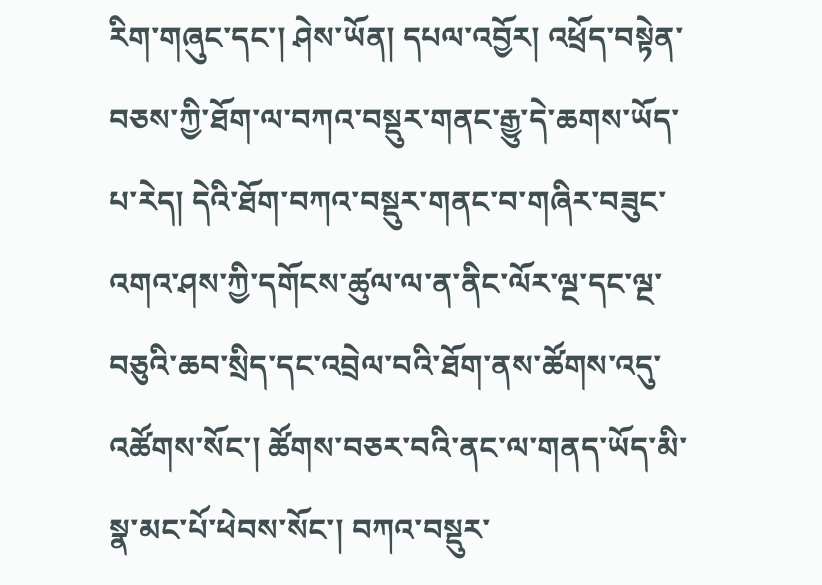རིག་གཞུང་དང་། ཤེས་ཡོན། དཔལ་འབྱོར། འཕྲོད་བསྟེན་བཅས་ཀྱི་ཐོག་ལ་བཀའ་བསྡུར་གནང་རྒྱུ་དེ་ཆགས་ཡོད་པ་རེད། དེའི་ཐོག་བཀའ་བསྡུར་གནང་བ་གཞིར་བཟུང་འགའ་ཤས་ཀྱི་དགོངས་ཚུལ་ལ་ན་ནིང་ལོར་ལྔ་དང་ལྔ་བཅུའི་ཆབ་སྲིད་དང་འབྲེལ་བའི་ཐོག་ནས་ཚོགས་འདུ་འཚོགས་སོང་། ཚོགས་བཅར་བའི་ནང་ལ་གནད་ཡོད་མི་སྣ་མང་པོ་ཕེབས་སོང་། བཀའ་བསྡུར་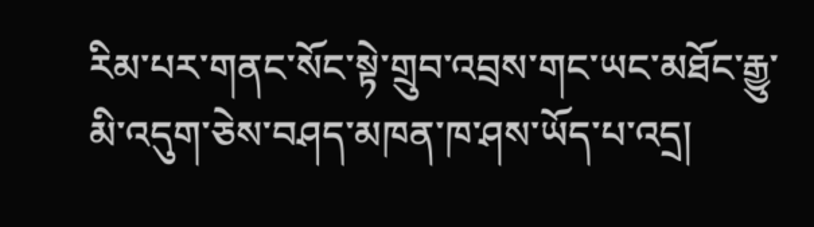རིམ་པར་གནང་སོང་སྟེ་གྲུབ་འབྲས་གང་ཡང་མཐོང་རྒྱུ་མི་འདུག་ཅེས་བཤད་མཁན་ཁ་ཤས་ཡོད་པ་འདྲ།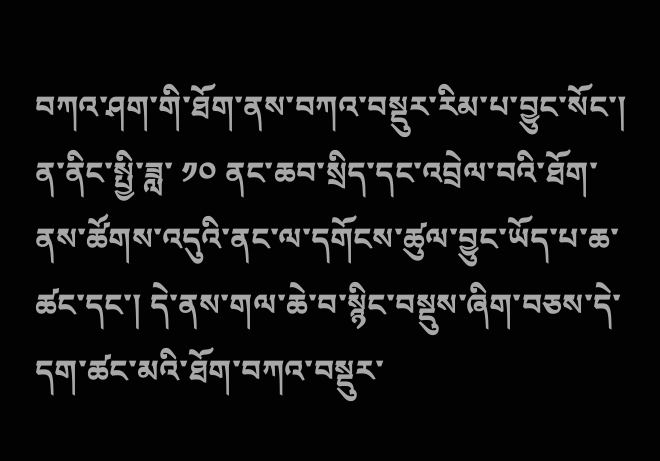བཀའ་ཤག་གི་ཐོག་ནས་བཀའ་བསྡུར་རིམ་པ་བྱུང་སོང་། ན་ནིང་སྤྱི་ཟླ་ ༡༠ ནང་ཆབ་སྲིད་དང་འབྲེལ་བའི་ཐོག་ནས་ཚོགས་འདུའི་ནང་ལ་དགོངས་ཚུལ་བྱུང་ཡོད་པ་ཆ་ཚང་དང་། དེ་ནས་གལ་ཆེ་བ་སྙིང་བསྡུས་ཞིག་བཅས་དེ་དག་ཚང་མའི་ཐོག་བཀའ་བསྡུར་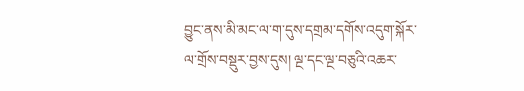བྱུང་ནས་མི་མང་ལ་ག་དུས་དགྲམ་དགོས་འདུག་སྐོར་ལ་གྲོས་བསྡུར་བྱས་དུས། ལྔ་དང་ལྔ་བཅུའི་འཆར་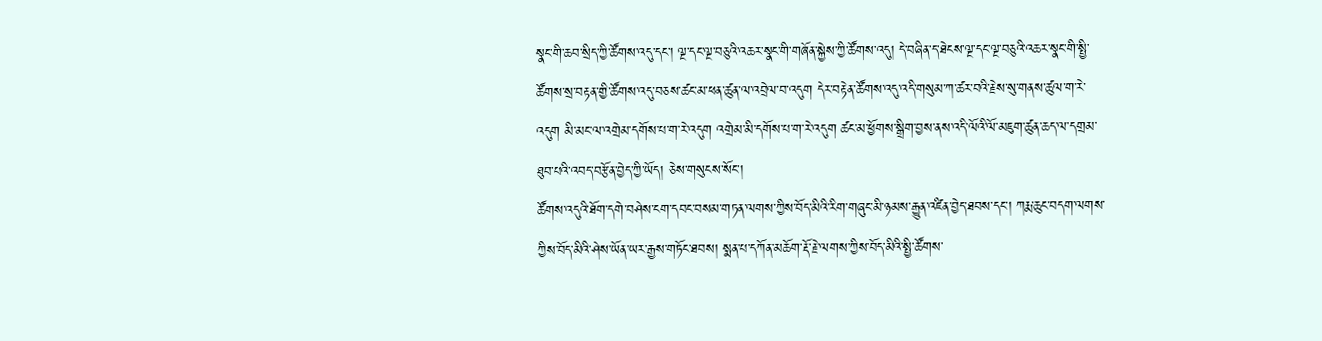སྣང་གི་ཆབ་སྲིད་ཀྱི་ཚོགས་འདུ་དང་། ལྔ་དང་ལྔ་བཅུའི་འཆར་སྣང་གི་གཞོན་སྐྱེས་ཀྱི་ཚོགས་འདུ། དེ་བཞིན་ད་ཐེངས་ལྔ་དང་ལྔ་བཅུའི་འཆར་སྣང་གི་སྤྱི་ཚོགས་སྲ་བརྟན་གྱི་ཚོགས་འདུ་བཅས་ཚང་མ་ཕན་ཚུན་ལ་འབྲེལ་བ་འདུག དེར་བརྟེན་ཚོགས་འདུ་འདི་གསུམ་ཀ་ཚར་བའི་རྗེས་སུ་གནས་ཚུལ་ག་རེ་འདུག མི་མང་ལ་འགྲེམ་དགོས་པ་ག་རེ་འདུག འགྲེམ་མི་དགོས་པ་ག་རེ་འདུག ཚང་མ་ཕྱོགས་སྒྲིག་བྱས་ནས་འདི་ལོའི་ལོ་མཇུག་ཚུན་ཆད་ལ་དགྲམ་ཐུབ་པའི་འབད་བརྩོན་བྱེད་ཀྱི་ཡོད། ཅེས་གསུངས་སོང་།
ཚོགས་འདུའི་ཐོག་དགེ་བཤེས་ངག་དབང་བསམ་གཏན་ལགས་ཀྱིས་བོད་མིའི་རིག་གཞུང་མི་ཉམས་རྒྱུན་འཛིན་བྱེད་ཐབས་དང་། ཀརྨ་ཆུང་བདག་ལགས་ཀྱིས་བོད་མིའི་ཤེས་ཡོན་ཡར་རྒྱས་གཏོང་ཐབས། སྨན་པ་དཀོན་མཆོག་རྡོ་རྗེ་ལགས་ཀྱིས་བོད་མིའི་སྤྱི་ཚོགས་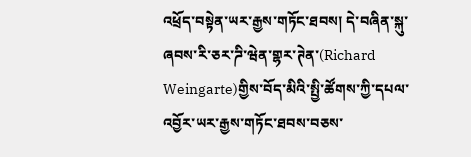འཕྲོད་བསྟེན་ཡར་རྒྱས་གཏོང་ཐབས། དེ་བཞིན་སྐུ་ཞབས་རི་ཅར་ཌི་ཝེན་གྷར་ཊེན་(Richard Weingarte)གྱིས་བོད་མིའི་སྤྱི་ཚོགས་ཀྱི་དཔལ་འབྱོར་ཡར་རྒྱས་གཏོང་ཐབས་བཅས་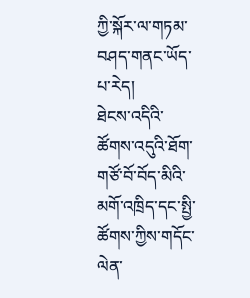ཀྱི་སྐོར་ལ་གཏམ་བཤད་གནང་ཡོད་པ་རེད།
ཐེངས་འདིའི་ཚོགས་འདུའི་ཐོག་གཙོ་བོ་བོད་མིའི་མགོ་འཁྲིད་དང་སྤྱི་ཚོགས་ཀྱིས་གདོང་ལེན་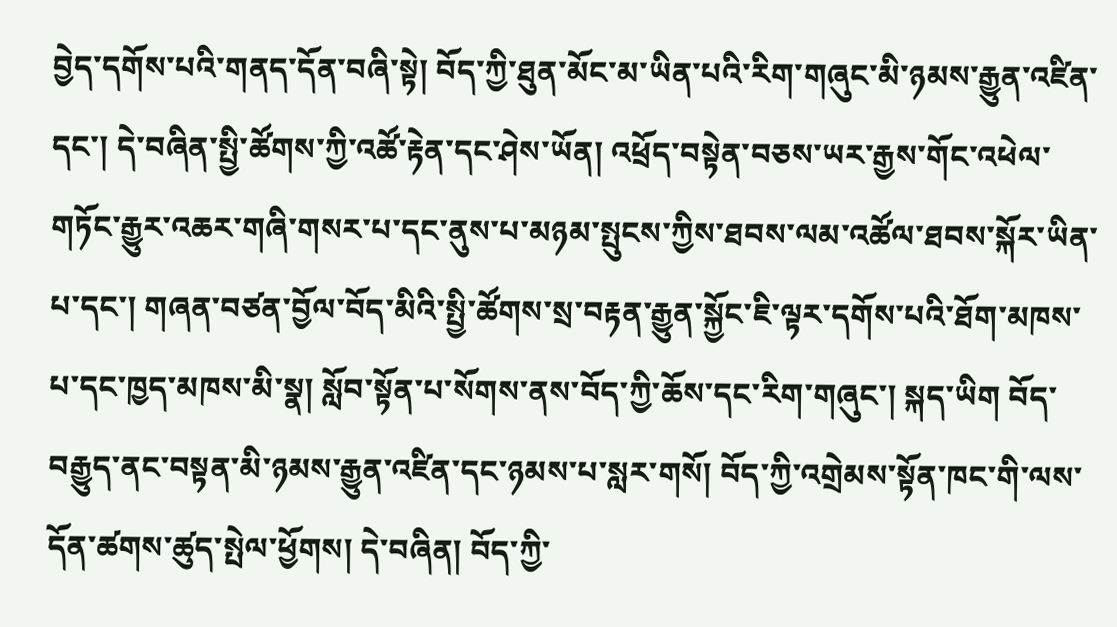བྱེད་དགོས་པའི་གནད་དོན་བཞི་སྟེ། བོད་ཀྱི་ཐུན་མོང་མ་ཡིན་པའི་རིག་གཞུང་མི་ཉམས་རྒྱུན་འཛིན་དང་། དེ་བཞིན་སྤྱི་ཚོགས་ཀྱི་འཚོ་རྟེན་དང་ཤེས་ཡོན། འཕྲོད་བསྟེན་བཅས་ཡར་རྒྱས་གོང་འཕེལ་གཏོང་རྒྱུར་འཆར་གཞི་གསར་པ་དང་ནུས་པ་མཉམ་སྤུངས་ཀྱིས་ཐབས་ལམ་འཚོལ་ཐབས་སྐོར་ཡིན་པ་དང་། གཞན་བཙན་བྱོལ་བོད་མིའི་སྤྱི་ཚོགས་སྲ་བརྟན་རྒྱུན་སྐྱོང་ཇི་ལྟར་དགོས་པའི་ཐོག་མཁས་པ་དང་ཁྱད་མཁས་མི་སྣ། སློབ་སྟོན་པ་སོགས་ནས་བོད་ཀྱི་ཆོས་དང་རིག་གཞུང་། སྐད་ཡིག བོད་བརྒྱུད་ནང་བསྟན་མི་ཉམས་རྒྱུན་འཛིན་དང་ཉམས་པ་སླར་གསོ། བོད་ཀྱི་འགྲེམས་སྟོན་ཁང་གི་ལས་དོན་ཚགས་ཚུད་སྤེལ་ཕྱོགས། དེ་བཞིན། བོད་ཀྱི་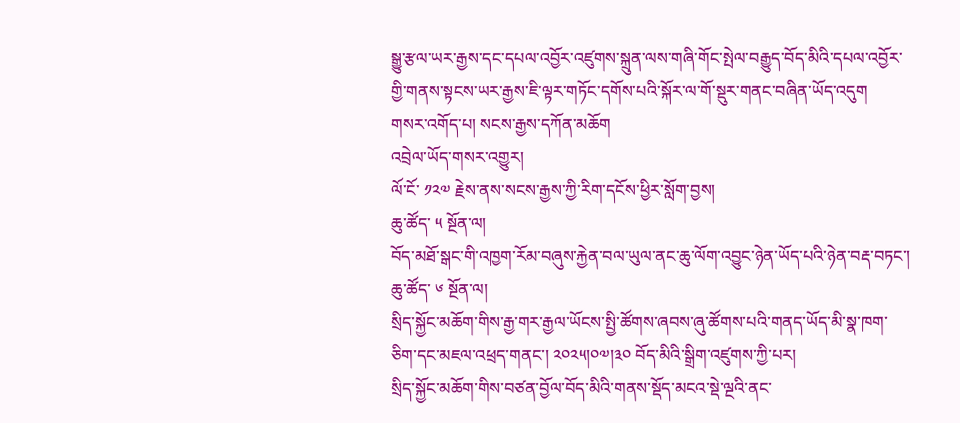སྒྱུ་རྩལ་ཡར་རྒྱས་དང་དཔལ་འབྱོར་འཛུགས་སྐྲུན་ལས་གཞི་གོང་སྤེལ་བརྒྱུད་བོད་མིའི་དཔལ་འབྱོར་གྱི་གནས་སྟངས་ཡར་རྒྱས་ཇི་ལྟར་གཏོང་དགོས་པའི་སྐོར་ལ་གོ་སྡུར་གནང་བཞིན་ཡོད་འདུག
གསར་འགོད་པ། སངས་རྒྱས་དཀོན་མཆོག
འབྲེལ་ཡོད་གསར་འགྱུར།
ལོ་ངོ་ ༡༢༧ རྗེས་ནས་སངས་རྒྱས་ཀྱི་རིག་དངོས་ཕྱིར་སློག་བྱས།
ཆུ་ཚོད་ ༥ སྔོན་ལ།
བོད་མཐོ་སྒང་གི་འཁྱག་རོམ་བཞུས་རྐྱེན་བལ་ཡུལ་ནང་ཆུ་ལོག་འབྱུང་ཉེན་ཡོད་པའི་ཉེན་བརྡ་བཏང་།
ཆུ་ཚོད་ ༦ སྔོན་ལ།
སྲིད་སྐྱོང་མཆོག་གིས་རྒྱ་གར་རྒྱལ་ཡོངས་སྤྱི་ཚོགས་ཞབས་ཞུ་ཚོགས་པའི་གནད་ཡོད་མི་སྣ་ཁག་ཅིག་དང་མཇལ་འཕྲད་གནང་། ༢༠༢༥།༠༧།༣༠ བོད་མིའི་སྒྲིག་འཛུགས་ཀྱི་པར།
སྲིད་སྐྱོང་མཆོག་གིས་བཙན་བྱོལ་བོད་མིའི་གནས་སྡོད་མངའ་སྡེ་ལྔའི་ནང་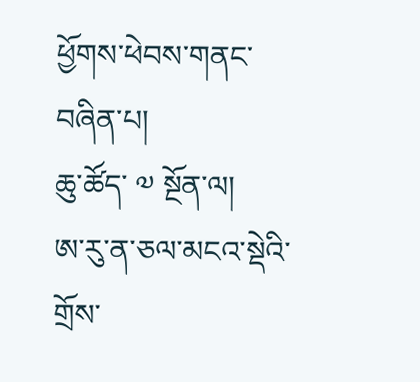ཕྱོགས་ཕེབས་གནང་བཞིན་པ།
ཆུ་ཚོད་ ༧ སྔོན་ལ།
ཨ་རུ་ན་ཅལ་མངའ་སྡེའི་གྲོས་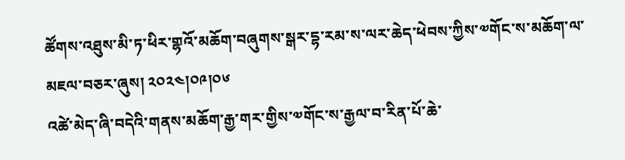ཚོགས་འཐུས་མི་ཏ་ཕིར་གྷའོ་མཆོག་བཞུགས་སྒར་དྷ་རམ་ས་ལར་ཆེད་ཕེབས་ཀྱིས་༧གོང་ས་མཆོག་ལ་མཇལ་བཅར་ཞུས། ༢༠༢༤།༠༩།༠༦
འཚེ་མེད་ཞི་བདེའི་གནས་མཆོག་རྒྱ་གར་གྱིས་༧གོང་ས་རྒྱལ་བ་རིན་པོ་ཆེ་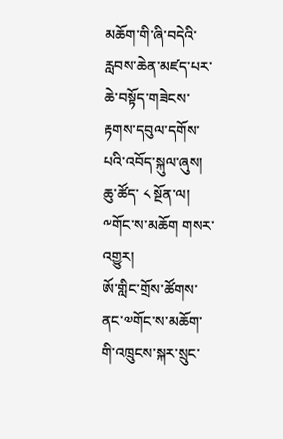མཆོག་གི་ཞི་བདེའི་རླབས་ཆེན་མཛད་པར་ཆེ་བསྟོད་གཟེངས་རྟགས་དབུལ་དགོས་པའི་འབོད་སྐུལ་ཞུས།
ཆུ་ཚོད་ ༨ སྔོན་ལ།
༸གོང་ས་མཆོག གསར་འགྱུར།
ཨོ་གླིང་གྲོས་ཚོགས་ནང་༧གོང་ས་མཆོག་གི་འཁྲུངས་སྐར་སྲུང་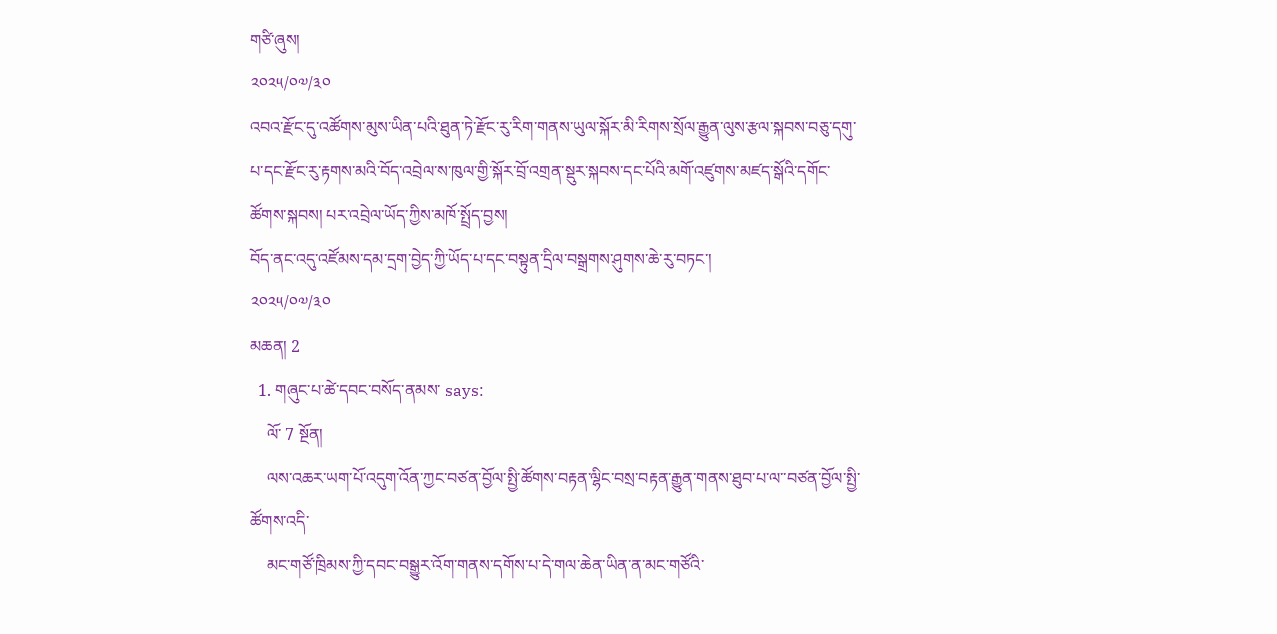གཙི་ཞུས།
༢༠༢༥/༠༧/༣༠
འབའ་རྫོང་དུ་འཚོགས་མུས་ཡིན་པའི་ཐུན་ཏེ་རྫོང་རུ་རིག་གནས་ཡུལ་སྐོར་མི་རིགས་སྲོལ་རྒྱུན་ལུས་རྩལ་སྐབས་བཅུ་དགུ་པ་དང་རྫོང་རུ་རྟགས་མའི་བོད་འབྲེལ་ས་ཁུལ་གྱི་སྐོར་བྲོ་འགྲན་སྡུར་སྐབས་དང་པོའི་མགོ་འཛུགས་མཛད་སྒོའི་དགོང་ཚོགས་སྐབས། པར་འབྲེལ་ཡོད་ཀྱིས་མཁོ་སྤྲོད་བྱས།
བོད་ནང་འདུ་འཛོམས་དམ་དྲག་བྱེད་ཀྱི་ཡོད་པ་དང་བསྟུན་དྲིལ་བསྒྲགས་ཤུགས་ཆེ་རུ་བཏང་།
༢༠༢༥/༠༧/༣༠
མཆན། 2
  1. གཞུང་པ་ཚེ་དབང་བསོད་ནམས་ says:
    ལོ་ 7 སྔོན།
    ལས་འཆར་ཡག་པོ་འདུག་འོན་ཀྱང་བཙན་བྱོལ་སྤྱི་ཚོགས་བརྟན་ལྷིང་བསྲ་བརྟན་རྒྱུན་གནས་ཐུབ་པ་ལ་་བཙན་བྱོལ་སྤྱི་ཚོགས་འདི་
    མང་གཙོ་ཁྲིམས་ཀྱི་དབང་བསྒྱུར་འོག་གནས་དགོས་པ་དེ་གལ་ཆེན་ཡིན་ན་མང་གཙོའི་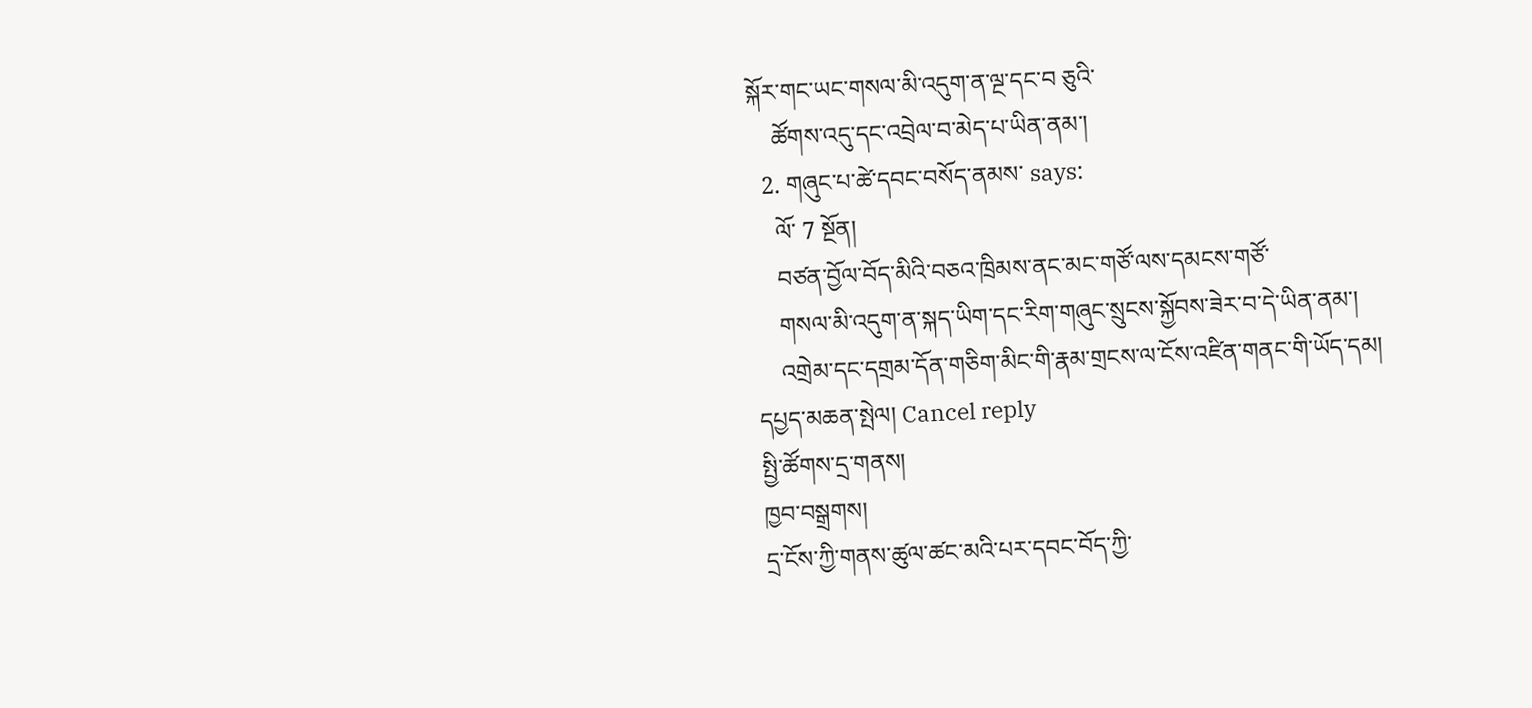སྐོར་གང་ཡང་གསལ་མི་འདུག་ན་ལྔ་དང་བ ཅུའི་
    ཚོགས་འདུ་དང་འབྲེལ་བ་མེད་པ་ཡིན་ནམ་།
  2. གཞུང་པ་ཚེ་དབང་བསོད་ནམས་ says:
    ལོ་ 7 སྔོན།
    བཙན་བྱོལ་བོད་མིའི་བཅའ་ཁྲིམས་ནང་མང་གཙོ་ལས་དམངས་གཙོ་
    གསལ་མི་འདུག་ན་སྐད་ཡིག་དང་རིག་གཞུང་སྲུངས་སྐྱོབས་ཟེར་བ་དེ་ཡིན་ནམ་།
    འགྲེམ་དང་དགྲམ་དོན་གཅིག་མིང་གི་རྣམ་གྲངས་ལ་ངོས་འཛིན་གནང་གི་ཡོད་དམ།
དཔྱད་མཆན་སྤེལ། Cancel reply
སྤྱི་ཚོགས་དྲ་གནས།
ཁྱབ་བསྒྲགས།
དྲ་ངོས་ཀྱི་གནས་ཚུལ་ཚང་མའི་པར་དབང་བོད་ཀྱི་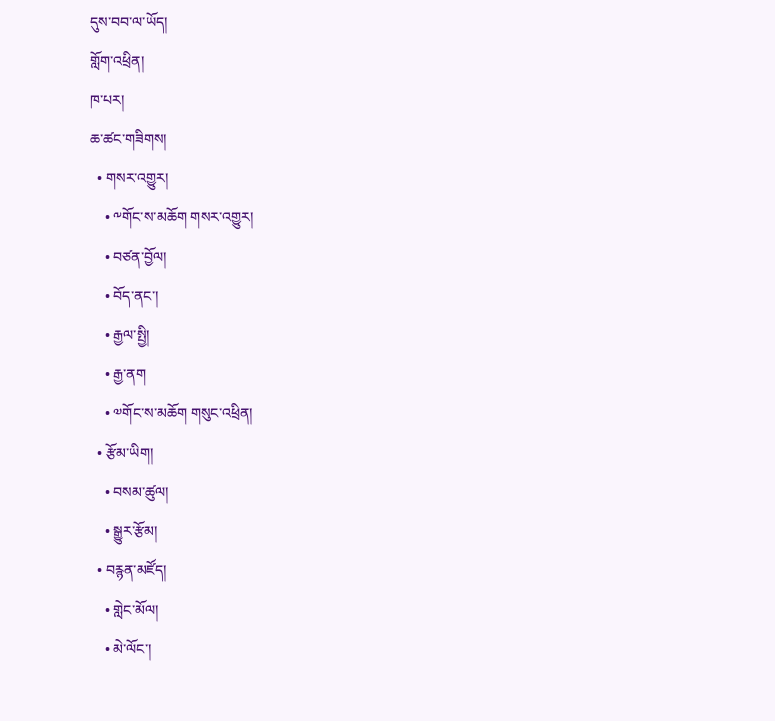དུས་བབ་ལ་ཡོད།
གློག་འཕྲིན།
ཁ་པར།
ཆ་ཚང་གཟིགས།
  • གསར་འགྱུར།
    • ༸གོང་ས་མཆོག གསར་འགྱུར།
    • བཙན་བྱོལ།
    • བོད་ནང་།
    • རྒྱལ་སྤྱི།
    • རྒྱ་ནག
    • ༧གོང་ས་མཆོག གསུང་འཕྲིན།
  • རྩོམ་ཡིག།
    • བསམ་ཚུལ།
    • སྒྱུར་རྩོམ།
  • བརྙན་མཛོད།
    • གླེང་མོལ།
    • མེ་ལོང་།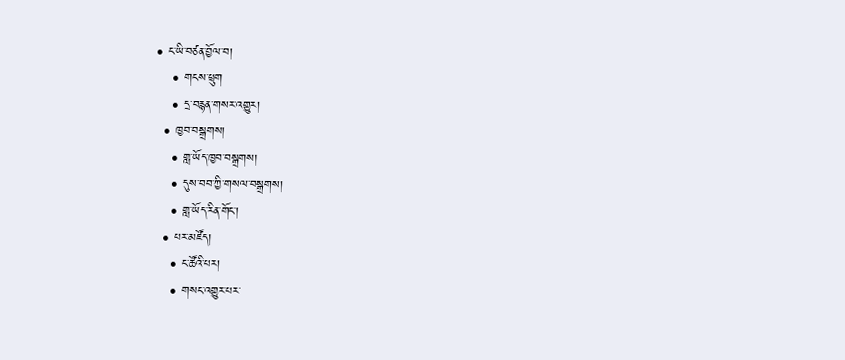• ང་ཡི་བཙན་བྱོལ་བ།
    • གངས་ཕྲུག
    • དྲ་བརྙན་གསར་འགྱུར།
  • ཁྱབ་བསྒྲགས།
    • གླ་ཡོད་ཁྱབ་བསྒྲགས།
    • དུས་བབ་ཀྱི་གསལ་བསྒྲགས།
    • གླ་ཡོད་རིན་གོང་།
  • པར་མཛོད།
    • ང་ཚོའི་པར།
    • གསང་འགྱུར་པར་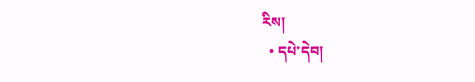རིས།
  • དཔེ་དེབ།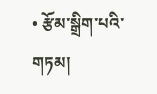• རྩོམ་སྒྲིག་པའི་གཏམ།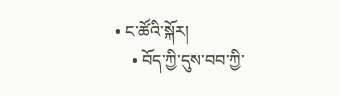• ང་ཚོའི་སྐོར།
    • བོད་ཀྱི་དུས་བབ་ཀྱི་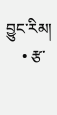བྱུང་རིམ།
    • རྩ་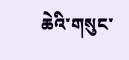ཆེའི་གསུང་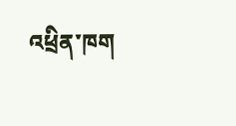འཕྲིན་ཁག